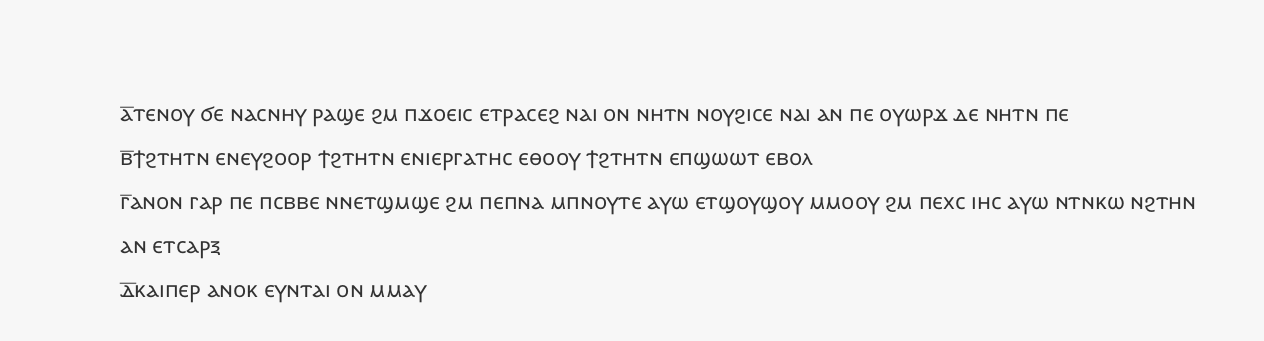ⲁ̅ⲧⲉⲛⲟⲩ ϭⲉ ⲛⲁⲥⲛⲏⲩ ⲣⲁϣⲉ ϩⲙ ⲡϫⲟⲉⲓⲥ ⲉⲧⲣⲁⲥⲉϩ ⲛⲁⲓ ⲟⲛ ⲛⲏⲧⲛ ⲛⲟⲩϩⲓⲥⲉ ⲛⲁⲓ ⲁⲛ ⲡⲉ ⲟⲩⲱⲣϫ ⲇⲉ ⲛⲏⲧⲛ ⲡⲉ
ⲃ̅ϯϩⲧⲏⲧⲛ ⲉⲛⲉⲩϩⲟⲟⲣ ϯϩⲧⲏⲧⲛ ⲉⲛⲓⲉⲣⲅⲁⲧⲏⲥ ⲉⲑⲟⲟⲩ ϯϩⲧⲏⲧⲛ ⲉⲡϣⲱⲱⲧ ⲉⲃⲟⲗ
ⲅ̅ⲁⲛⲟⲛ ⲅⲁⲣ ⲡⲉ ⲡⲥⲃⲃⲉ ⲛⲛⲉⲧϣⲙϣⲉ ϩⲙ ⲡⲉⲡⲛⲁ ⲙⲡⲛⲟⲩⲧⲉ ⲁⲩⲱ ⲉⲧϣⲟⲩϣⲟⲩ ⲙⲙⲟⲟⲩ ϩⲙ ⲡⲉⲭⲥ ⲓⲏⲥ ⲁⲩⲱ ⲛⲧⲛⲕⲱ ⲛϩⲧⲏⲛ ⲁⲛ ⲉⲧⲥⲁⲣⲝ
ⲇ̅ⲕⲁⲓⲡⲉⲣ ⲁⲛⲟⲕ ⲉⲩⲛⲧⲁⲓ ⲟⲛ ⲙⲙⲁⲩ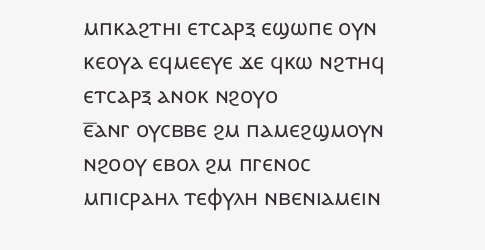ⲙⲡⲕⲁϩⲧⲏⲓ ⲉⲧⲥⲁⲣⲝ ⲉϣⲱⲡⲉ ⲟⲩⲛ ⲕⲉⲟⲩⲁ ⲉϥⲙⲉⲉⲩⲉ ϫⲉ ϥⲕⲱ ⲛϩⲧⲏϥ ⲉⲧⲥⲁⲣⲝ ⲁⲛⲟⲕ ⲛϩⲟⲩⲟ
ⲉ̅ⲁⲛⲅ ⲟⲩⲥⲃⲃⲉ ϩⲙ ⲡⲁⲙⲉϩϣⲙⲟⲩⲛ ⲛϩⲟⲟⲩ ⲉⲃⲟⲗ ϩⲙ ⲡⲅⲉⲛⲟⲥ ⲙⲡⲓⲥⲣⲁⲏⲗ ⲧⲉⲫⲩⲗⲏ ⲛⲃⲉⲛⲓⲁⲙⲉⲓⲛ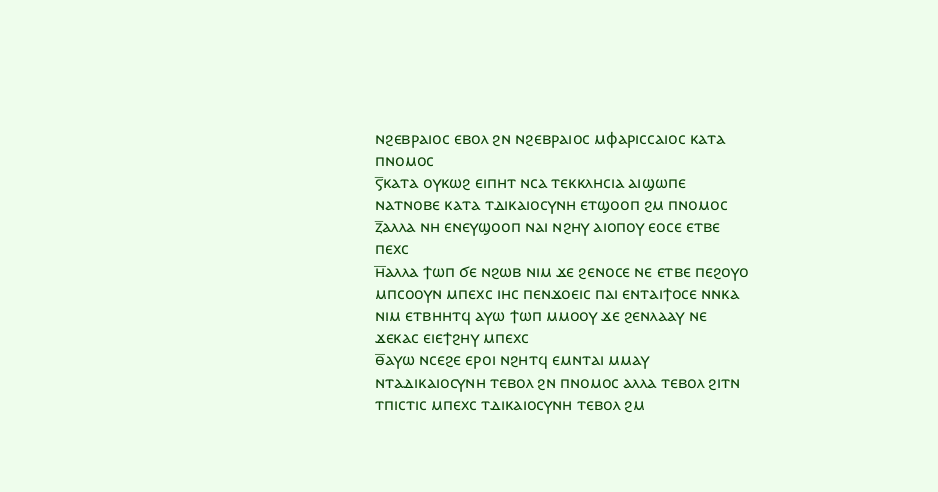ⲛϩⲉⲃⲣⲁⲓⲟⲥ ⲉⲃⲟⲗ ϩⲛ ⲛϩⲉⲃⲣⲁⲓⲟⲥ ⲙⲫⲁⲣⲓⲥⲥⲁⲓⲟⲥ ⲕⲁⲧⲁ ⲡⲛⲟⲙⲟⲥ
ⲋ̅ⲕⲁⲧⲁ ⲟⲩⲕⲱϩ ⲉⲓⲡⲏⲧ ⲛⲥⲁ ⲧⲉⲕⲕⲗⲏⲥⲓⲁ ⲁⲓϣⲱⲡⲉ ⲛⲁⲧⲛⲟⲃⲉ ⲕⲁⲧⲁ ⲧⲇⲓⲕⲁⲓⲟⲥⲩⲛⲏ ⲉⲧϣⲟⲟⲡ ϩⲙ ⲡⲛⲟⲙⲟⲥ
ⲍ̅ⲁⲗⲗⲁ ⲛⲏ ⲉⲛⲉⲩϣⲟⲟⲡ ⲛⲁⲓ ⲛϩⲏⲩ ⲁⲓⲟⲡⲟⲩ ⲉⲟⲥⲉ ⲉⲧⲃⲉ ⲡⲉⲭⲥ
ⲏ̅ⲁⲗⲗⲁ ϯⲱⲡ ϭⲉ ⲛϩⲱⲃ ⲛⲓⲙ ϫⲉ ϩⲉⲛⲟⲥⲉ ⲛⲉ ⲉⲧⲃⲉ ⲡⲉϩⲟⲩⲟ ⲙⲡⲥⲟⲟⲩⲛ ⲙⲡⲉⲭⲥ ⲓⲏⲥ ⲡⲉⲛϫⲟⲉⲓⲥ ⲡⲁⲓ ⲉⲛⲧⲁⲓϯⲟⲥⲉ ⲛⲛⲕⲁ ⲛⲓⲙ ⲉⲧⲃⲏⲏⲧϥ ⲁⲩⲱ ϯⲱⲡ ⲙⲙⲟⲟⲩ ϫⲉ ϩⲉⲛⲗⲁⲁⲩ ⲛⲉ ϫⲉⲕⲁⲥ ⲉⲓⲉϯϩⲏⲩ ⲙⲡⲉⲭⲥ
ⲑ̅ⲁⲩⲱ ⲛⲥⲉϩⲉ ⲉⲣⲟⲓ ⲛϩⲏⲧϥ ⲉⲙⲛⲧⲁⲓ ⲙⲙⲁⲩ ⲛⲧⲁⲇⲓⲕⲁⲓⲟⲥⲩⲛⲏ ⲧⲉⲃⲟⲗ ϩⲛ ⲡⲛⲟⲙⲟⲥ ⲁⲗⲗⲁ ⲧⲉⲃⲟⲗ ϩⲓⲧⲛ ⲧⲡⲓⲥⲧⲓⲥ ⲙⲡⲉⲭⲥ ⲧⲇⲓⲕⲁⲓⲟⲥⲩⲛⲏ ⲧⲉⲃⲟⲗ ϩⲙ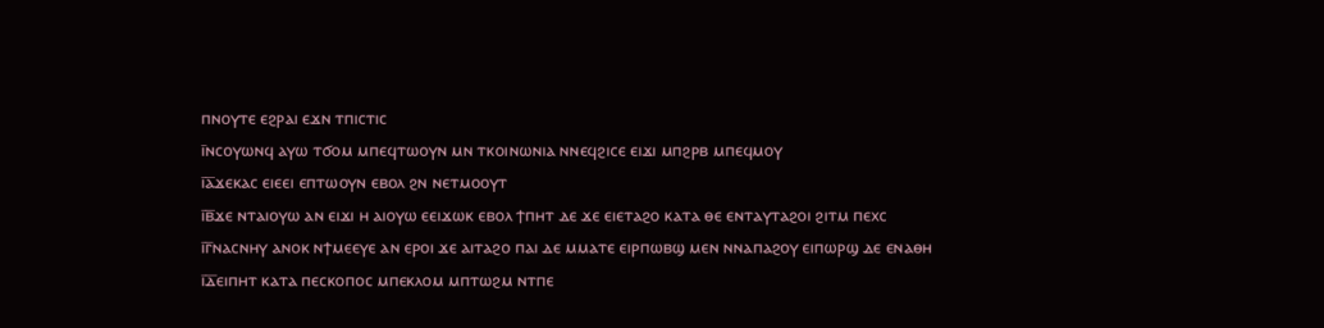ⲡⲛⲟⲩⲧⲉ ⲉϩⲣⲁⲓ ⲉϫⲛ ⲧⲡⲓⲥⲧⲓⲥ
ⲓ̅ⲛⲥⲟⲩⲱⲛϥ ⲁⲩⲱ ⲧϭⲟⲙ ⲙⲡⲉϥⲧⲱⲟⲩⲛ ⲙⲛ ⲧⲕⲟⲓⲛⲱⲛⲓⲁ ⲛⲛⲉϥϩⲓⲥⲉ ⲉⲓϫⲓ ⲙⲡϩⲣⲃ ⲙⲡⲉϥⲙⲟⲩ
ⲓ̅ⲁ̅ϫⲉⲕⲁⲥ ⲉⲓⲉⲉⲓ ⲉⲡⲧⲱⲟⲩⲛ ⲉⲃⲟⲗ ϩⲛ ⲛⲉⲧⲙⲟⲟⲩⲧ
ⲓ̅ⲃ̅ϫⲉ ⲛⲧⲁⲓⲟⲩⲱ ⲁⲛ ⲉⲓϫⲓ ⲏ ⲁⲓⲟⲩⲱ ⲉⲉⲓϫⲱⲕ ⲉⲃⲟⲗ ϯⲡⲏⲧ ⲇⲉ ϫⲉ ⲉⲓⲉⲧⲁϩⲟ ⲕⲁⲧⲁ ⲑⲉ ⲉⲛⲧⲁⲩⲧⲁϩⲟⲓ ϩⲓⲧⲙ ⲡⲉⲭⲥ
ⲓ̅ⲅ̅ⲛⲁⲥⲛⲏⲩ ⲁⲛⲟⲕ ⲛϯⲙⲉⲉⲩⲉ ⲁⲛ ⲉⲣⲟⲓ ϫⲉ ⲁⲓⲧⲁϩⲟ ⲡⲁⲓ ⲇⲉ ⲙⲙⲁⲧⲉ ⲉⲓⲣⲡⲱⲃϣ ⲙⲉⲛ ⲛⲛⲁⲡⲁϩⲟⲩ ⲉⲓⲡⲱⲣϣ ⲇⲉ ⲉⲛⲁⲑⲏ
ⲓ̅ⲇ̅ⲉⲓⲡⲏⲧ ⲕⲁⲧⲁ ⲡⲉⲥⲕⲟⲡⲟⲥ ⲙⲡⲉⲕⲗⲟⲙ ⲙⲡⲧⲱϩⲙ ⲛⲧⲡⲉ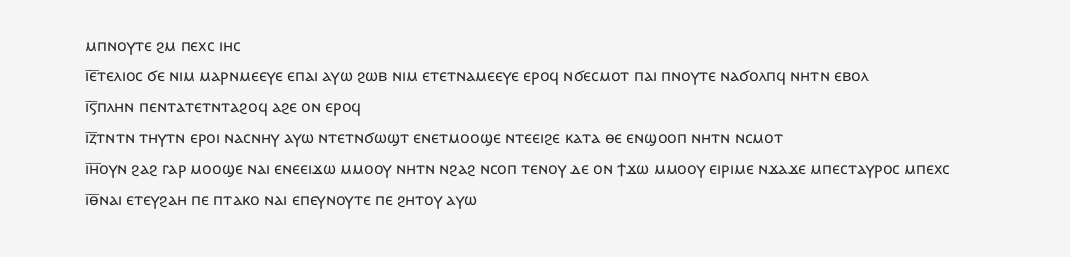ⲙⲡⲛⲟⲩⲧⲉ ϩⲙ ⲡⲉⲭⲥ ⲓⲏⲥ
ⲓ̅ⲉ̅ⲧⲉⲗⲓⲟⲥ ϭⲉ ⲛⲓⲙ ⲙⲁⲣⲛⲙⲉⲉⲩⲉ ⲉⲡⲁⲓ ⲁⲩⲱ ϩⲱⲃ ⲛⲓⲙ ⲉⲧⲉⲧⲛⲁⲙⲉⲉⲩⲉ ⲉⲣⲟϥ ⲛϭⲉⲥⲙⲟⲧ ⲡⲁⲓ ⲡⲛⲟⲩⲧⲉ ⲛⲁϭⲟⲗⲡϥ ⲛⲏⲧⲛ ⲉⲃⲟⲗ
ⲓ̅ⲋ̅ⲡⲗⲏⲛ ⲡⲉⲛⲧⲁⲧⲉⲧⲛⲧⲁϩⲟϥ ⲁϩⲉ ⲟⲛ ⲉⲣⲟϥ
ⲓ̅ⲍ̅ⲧⲛⲧⲛ ⲧⲏⲩⲧⲛ ⲉⲣⲟⲓ ⲛⲁⲥⲛⲏⲩ ⲁⲩⲱ ⲛⲧⲉⲧⲛϭⲱϣⲧ ⲉⲛⲉⲧⲙⲟⲟϣⲉ ⲛⲧⲉⲉⲓϩⲉ ⲕⲁⲧⲁ ⲑⲉ ⲉⲛϣⲟⲟⲡ ⲛⲏⲧⲛ ⲛⲥⲙⲟⲧ
ⲓ̅ⲏ̅ⲟⲩⲛ ϩⲁϩ ⲅⲁⲣ ⲙⲟⲟϣⲉ ⲛⲁⲓ ⲉⲛⲉⲉⲓϫⲱ ⲙⲙⲟⲟⲩ ⲛⲏⲧⲛ ⲛϩⲁϩ ⲛⲥⲟⲡ ⲧⲉⲛⲟⲩ ⲇⲉ ⲟⲛ ϯϫⲱ ⲙⲙⲟⲟⲩ ⲉⲓⲣⲓⲙⲉ ⲛϫⲁϫⲉ ⲙⲡⲉⲥⲧⲁⲩⲣⲟⲥ ⲙⲡⲉⲭⲥ
ⲓ̅ⲑ̅ⲛⲁⲓ ⲉⲧⲉⲩϩⲁⲏ ⲡⲉ ⲡⲧⲁⲕⲟ ⲛⲁⲓ ⲉⲡⲉⲩⲛⲟⲩⲧⲉ ⲡⲉ ϩⲏⲧⲟⲩ ⲁⲩⲱ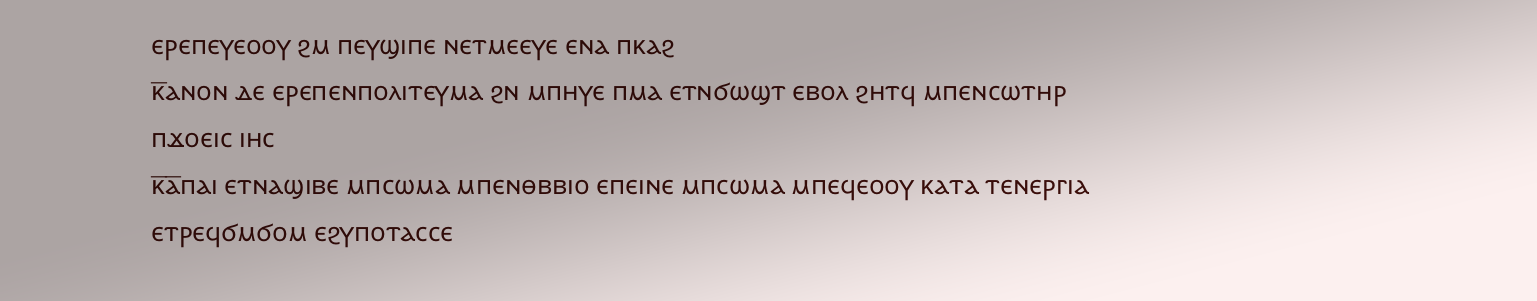ⲉⲣⲉⲡⲉⲩⲉⲟⲟⲩ ϩⲙ ⲡⲉⲩϣⲓⲡⲉ ⲛⲉⲧⲙⲉⲉⲩⲉ ⲉⲛⲁ ⲡⲕⲁϩ
ⲕ̅ⲁⲛⲟⲛ ⲇⲉ ⲉⲣⲉⲡⲉⲛⲡⲟⲗⲓⲧⲉⲩⲙⲁ ϩⲛ ⲙⲡⲏⲩⲉ ⲡⲙⲁ ⲉⲧⲛϭⲱϣⲧ ⲉⲃⲟⲗ ϩⲏⲧϥ ⲙⲡⲉⲛⲥⲱⲧⲏⲣ ⲡϫⲟⲉⲓⲥ ⲓⲏⲥ
ⲕ̅ⲁ̅ⲡⲁⲓ ⲉⲧⲛⲁϣⲓⲃⲉ ⲙⲡⲥⲱⲙⲁ ⲙⲡⲉⲛⲑⲃⲃⲓⲟ ⲉⲡⲉⲓⲛⲉ ⲙⲡⲥⲱⲙⲁ ⲙⲡⲉϥⲉⲟⲟⲩ ⲕⲁⲧⲁ ⲧⲉⲛⲉⲣⲅⲓⲁ ⲉⲧⲣⲉϥϭⲙϭⲟⲙ ⲉϩⲩⲡⲟⲧⲁⲥⲥⲉ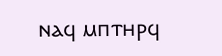ⲛⲁϥ ⲙⲡⲧⲏⲣϥ